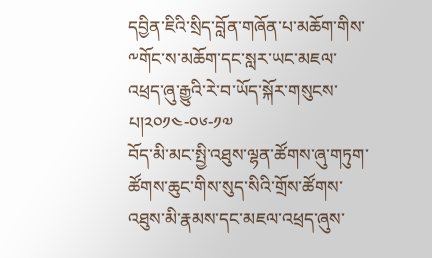དབྱིན་ཇིའི་སྲིད་བློན་གཞོན་པ་མཆོག་གིས་༸གོང་ས་མཆོག་དང་སླར་ཡང་མཇལ་འཕྲད་ཞུ་རྒྱུའི་རེ་བ་ཡོད་སྐོར་གསུངས་པ།༢༠༡༤-༠༦-༡༧
བོད་མི་མང་སྤྱི་འཐུས་ལྷན་ཚོགས་ཞུ་གཏུག་ཚོགས་ཆུང་གིས་སུད་སིའི་གྲོས་ཚོགས་འཐུས་མི་རྣམས་དང་མཇལ་འཕྲད་ཞུས་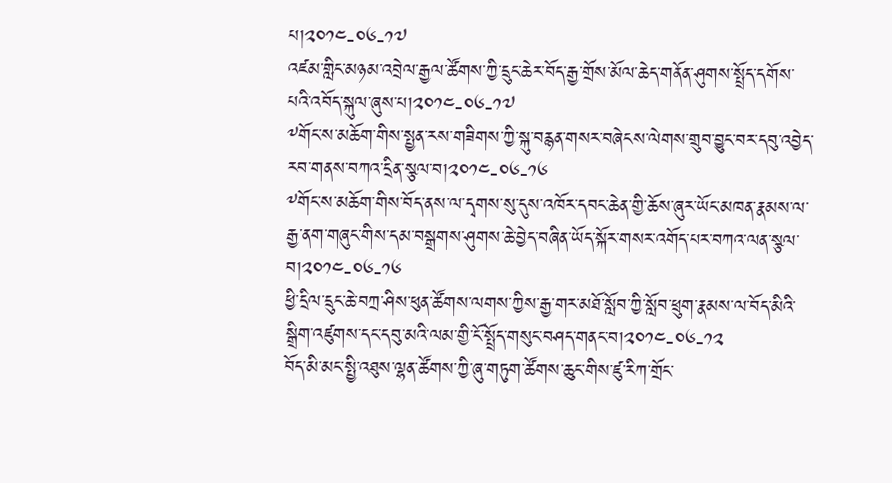པ།༢༠༡༤-༠༦-༡༧
འཛམ་གླིང་མཉམ་འབྲེལ་རྒྱལ་ཚོགས་ཀྱི་དྲུང་ཆེར་བོད་རྒྱ་གྲོས་མོལ་ཆེད་གནོན་ཤུགས་སྤྲོད་དགོས་པའི་འབོད་སྐུལ་ཞུས་པ།༢༠༡༤-༠༦-༡༧
༸གོང་ས་མཆོག་གིས་སྤྱན་རས་གཟིགས་ཀྱི་སྐུ་བརྙན་གསར་བཞེངས་ལེགས་གྲུབ་བྱུང་བར་དབུ་འབྱེད་རབ་གནས་བཀའ་དྲིན་སྩལ་བ།༢༠༡༤-༠༦-༡༦
༸གོང་ས་མཆོག་གིས་བོད་ནས་ལ་དྭགས་སུ་དུས་འཁོར་དབང་ཆེན་གྱི་ཆོས་ཞུར་ཡོང་མཁན་རྣམས་ལ་རྒྱ་ནག་གཞུང་གིས་དམ་བསྒྲགས་ཤུགས་ཆེ་བྱེད་བཞིན་ཡོད་སྐོར་གསར་འགོད་པར་བཀའ་ལན་སྩལ་བ།༢༠༡༤-༠༦-༡༦
ཕྱི་དྲིལ་དྲུང་ཆེ་བཀྲ་ཤིས་ཕུན་ཚོགས་ལགས་ཀྱིས་རྒྱ་གར་མཐོ་སློབ་ཀྱི་སློབ་ཕྲུག་རྣམས་ལ་བོད་མིའི་སྒྲིག་འཛུགས་དང་དབུ་མའི་ལམ་གྱི་ངོ་སྤྲོད་གསུང་བཤད་གནང་བ།༢༠༡༤-༠༦-༡༢
བོད་མི་མང་སྤྱི་འཐུས་ལྷན་ཚོགས་ཀྱི་ཞུ་གཏུག་ཚོགས་ཆུང་གིས་ཛུ་རིཀ་གྲོང་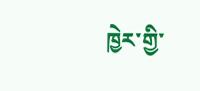ཁྱེར་གྱི་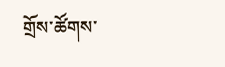གྲོས་ཚོགས་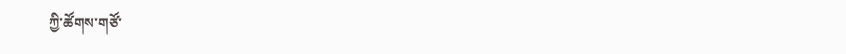ཀྱི་ཚོགས་གཙོ་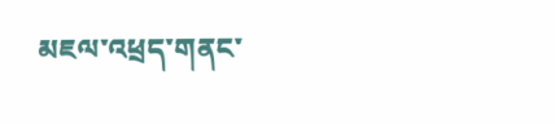མཇལ་འཕྲད་གནང་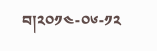བ།༢༠༡༤-༠༦-༡༢